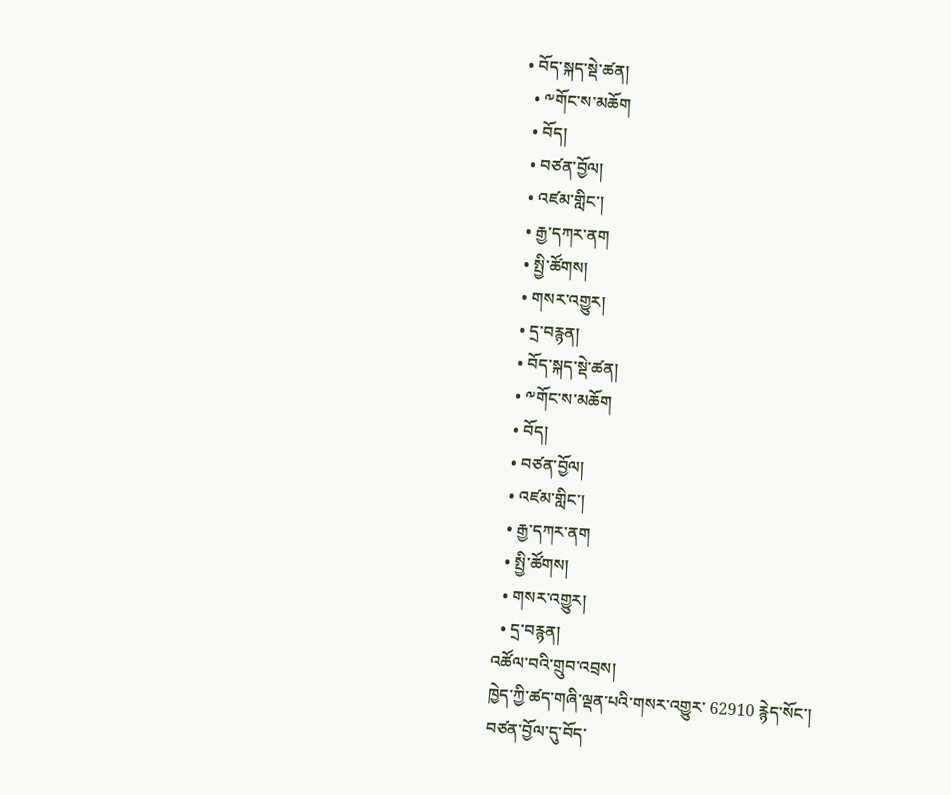• བོད་སྐད་སྡེ་ཚན།
  • ༸གོང་ས་མཆོག
  • བོད།
  • བཙན་བྱོལ།
  • འཛམ་གླིང་།
  • རྒྱ་དཀར་ནག
  • སྤྱི་ཚོགས།
  • གསར་འགྱུར།
  • དྲ་བརྙན།
  • བོད་སྐད་སྡེ་ཚན།
  • ༸གོང་ས་མཆོག
  • བོད།
  • བཙན་བྱོལ།
  • འཛམ་གླིང་།
  • རྒྱ་དཀར་ནག
  • སྤྱི་ཚོགས།
  • གསར་འགྱུར།
  • དྲ་བརྙན།
འཚོལ་བའི་གྲུབ་འབྲས།
ཁྱེད་ཀྱི་ཚད་གཞི་ལྡན་པའི་གསར་འགྱུར་ 62910 རྙེད་སོང་།
བཙན་བྱོལ་དུ་བོད་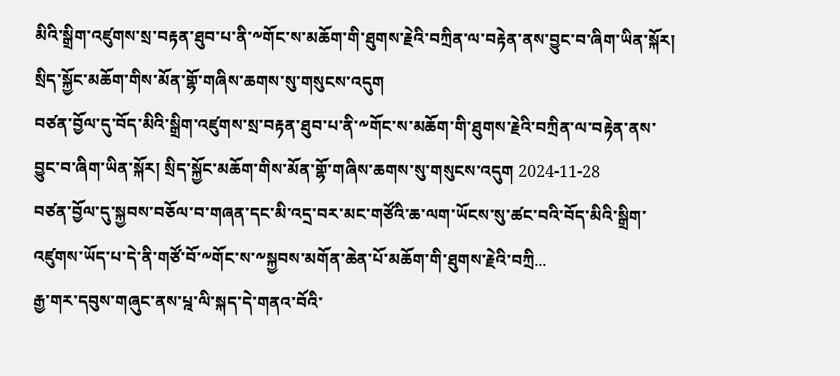མིའི་སྒྲིག་འཛུགས་སྲ་བརྟན་ཐུབ་པ་ནི་༸གོང་ས་མཆོག་གི་ཐུགས་རྗེའི་བཀྲིན་ལ་བརྟེན་ནས་བྱུང་བ་ཞིག་ཡིན་སྐོར། སྲིད་སྐྱོང་མཆོག་གིས་མོན་གྷོ་གཞིས་ཆགས་སུ་གསུངས་འདུག
བཙན་བྱོལ་དུ་བོད་མིའི་སྒྲིག་འཛུགས་སྲ་བརྟན་ཐུབ་པ་ནི་༸གོང་ས་མཆོག་གི་ཐུགས་རྗེའི་བཀྲིན་ལ་བརྟེན་ནས་བྱུང་བ་ཞིག་ཡིན་སྐོར། སྲིད་སྐྱོང་མཆོག་གིས་མོན་གྷོ་གཞིས་ཆགས་སུ་གསུངས་འདུག 2024-11-28
བཙན་བྱོལ་དུ་སྐྱབས་བཅོལ་བ་གཞན་དང་མི་འདྲ་བར་མང་གཙོའི་ཆ་ལག་ཡོངས་སུ་ཚང་བའི་བོད་མིའི་སྒྲིག་འཛུགས་ཡོད་པ་དེ་ནི་གཙོ་བོ་༸གོང་ས་༸སྐྱབས་མགོན་ཆེན་པོ་མཆོག་གི་ཐུགས་རྗེའི་བཀྲི...
རྒྱ་གར་དབུས་གཞུང་ནས་པྰ་ལི་སྐད་དེ་གནའ་བོའི་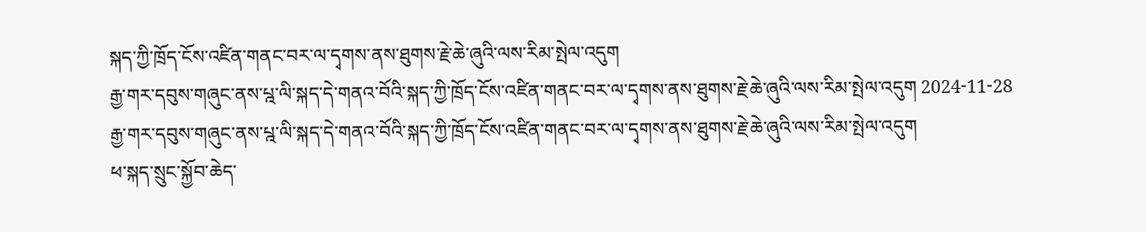སྐད་ཀྱི་ཁྲོད་ངོས་འཛིན་གནང་བར་ལ་དྭགས་ནས་ཐུགས་རྗེ་ཆེ་ཞུའི་ལས་རིམ་སྤེལ་འདུག
རྒྱ་གར་དབུས་གཞུང་ནས་པྰ་ལི་སྐད་དེ་གནའ་བོའི་སྐད་ཀྱི་ཁྲོད་ངོས་འཛིན་གནང་བར་ལ་དྭགས་ནས་ཐུགས་རྗེ་ཆེ་ཞུའི་ལས་རིམ་སྤེལ་འདུག 2024-11-28
རྒྱ་གར་དབུས་གཞུང་ནས་པྰ་ལི་སྐད་དེ་གནའ་བོའི་སྐད་ཀྱི་ཁྲོད་ངོས་འཛིན་གནང་བར་ལ་དྭགས་ནས་ཐུགས་རྗེ་ཆེ་ཞུའི་ལས་རིམ་སྤེལ་འདུག
ཕ་སྐད་སྲུང་སྐྱོབ་ཆེད་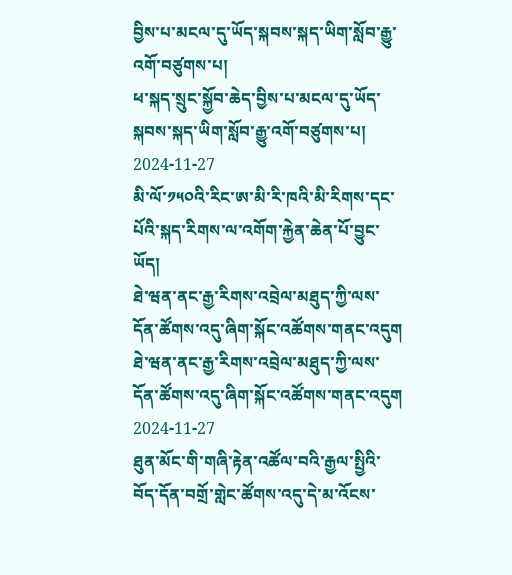བྱིས་པ་མངལ་དུ་ཡོད་སྐབས་སྐད་ཡིག་སློབ་རྒྱུ་འགོ་བཙུགས་པ།
ཕ་སྐད་སྲུང་སྐྱོབ་ཆེད་བྱིས་པ་མངལ་དུ་ཡོད་སྐབས་སྐད་ཡིག་སློབ་རྒྱུ་འགོ་བཙུགས་པ། 2024-11-27
མི་ལོ་༡༥༠འི་རིང་ཨ་མི་རི་ཁའི་མི་རིགས་དང་པོའི་སྐད་རིགས་ལ་འགོག་རྐྱེན་ཆེན་པོ་བྱུང་ཡོད།
ཐེ་ཝན་ནང་རྒྱ་རིགས་འབྲེལ་མཐུད་ཀྱི་ལས་དོན་ཚོགས་འདུ་ཞིག་སྐོང་འཚོགས་གནང་འདུག
ཐེ་ཝན་ནང་རྒྱ་རིགས་འབྲེལ་མཐུད་ཀྱི་ལས་དོན་ཚོགས་འདུ་ཞིག་སྐོང་འཚོགས་གནང་འདུག 2024-11-27
ཐུན་མོང་གི་གཞི་རྟེན་འཚོལ་བའི་རྒྱལ་སྤྱིའི་བོད་དོན་བགྲོ་གླེང་ཚོགས་འདུ་དེ་མ་འོངས་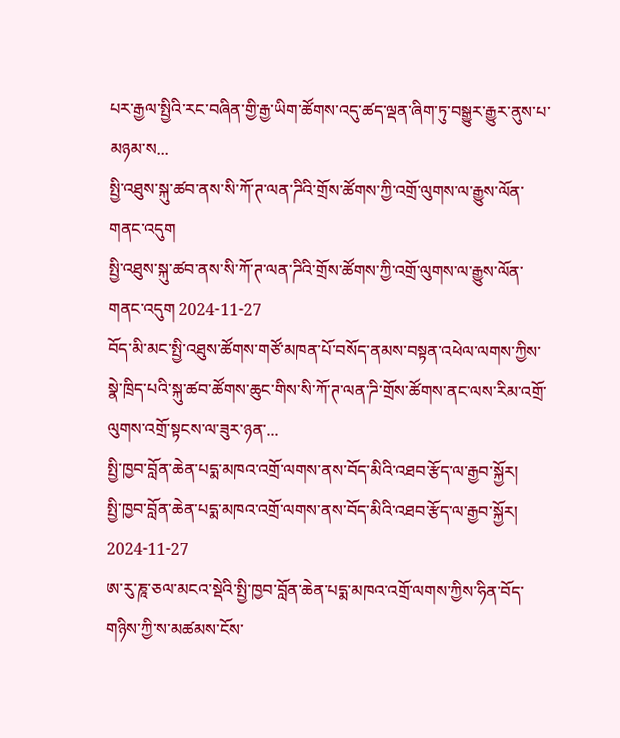པར་རྒྱལ་སྤྱིའི་རང་བཞིན་གྱི་རྒྱ་ཡིག་ཚོགས་འདུ་ཚད་ལྡན་ཞིག་ཏུ་བསྒྱུར་རྒྱུར་ནུས་པ་མཉམ་ས...
སྤྱི་འཐུས་སྐུ་ཚབ་ནས་སི་ཀོ་ཊ་ལན་ཌིའི་གྲོས་ཚོགས་ཀྱི་འགྲོ་ལུགས་ལ་རྒྱུས་ལོན་གནང་འདུག
སྤྱི་འཐུས་སྐུ་ཚབ་ནས་སི་ཀོ་ཊ་ལན་ཌིའི་གྲོས་ཚོགས་ཀྱི་འགྲོ་ལུགས་ལ་རྒྱུས་ལོན་གནང་འདུག 2024-11-27
བོད་མི་མང་སྤྱི་འཐུས་ཚོགས་གཙོ་མཁན་པོ་བསོད་ནམས་བསྟན་འཕེལ་ལགས་ཀྱིས་སྣེ་ཁྲིད་པའི་སྐུ་ཚབ་ཚོགས་ཆུང་གིས་སི་ཀོ་ཊ་ལན་ཌི་གྲོས་ཚོགས་ནང་ལས་རིམ་འགྲོ་ལུགས་འགྲོ་སྟངས་ལ་ཟུར་ཉན་...
སྤྱི་ཁྱབ་བློན་ཆེན་པདྨ་མཁའ་འགྲོ་ལགས་ནས་བོད་མིའི་འཐབ་རྩོད་ལ་རྒྱབ་སྐྱོར།
སྤྱི་ཁྱབ་བློན་ཆེན་པདྨ་མཁའ་འགྲོ་ལགས་ནས་བོད་མིའི་འཐབ་རྩོད་ལ་རྒྱབ་སྐྱོར། 2024-11-27
ཨ་རུ་ཎཱ་ཅལ་མངའ་སྡེའི་སྤྱི་ཁྱབ་བློན་ཆེན་པདྨ་མཁའ་འགྲོ་ལགས་ཀྱིས་ཧིན་བོད་གཉིས་ཀྱི་ས་མཚམས་ངོས་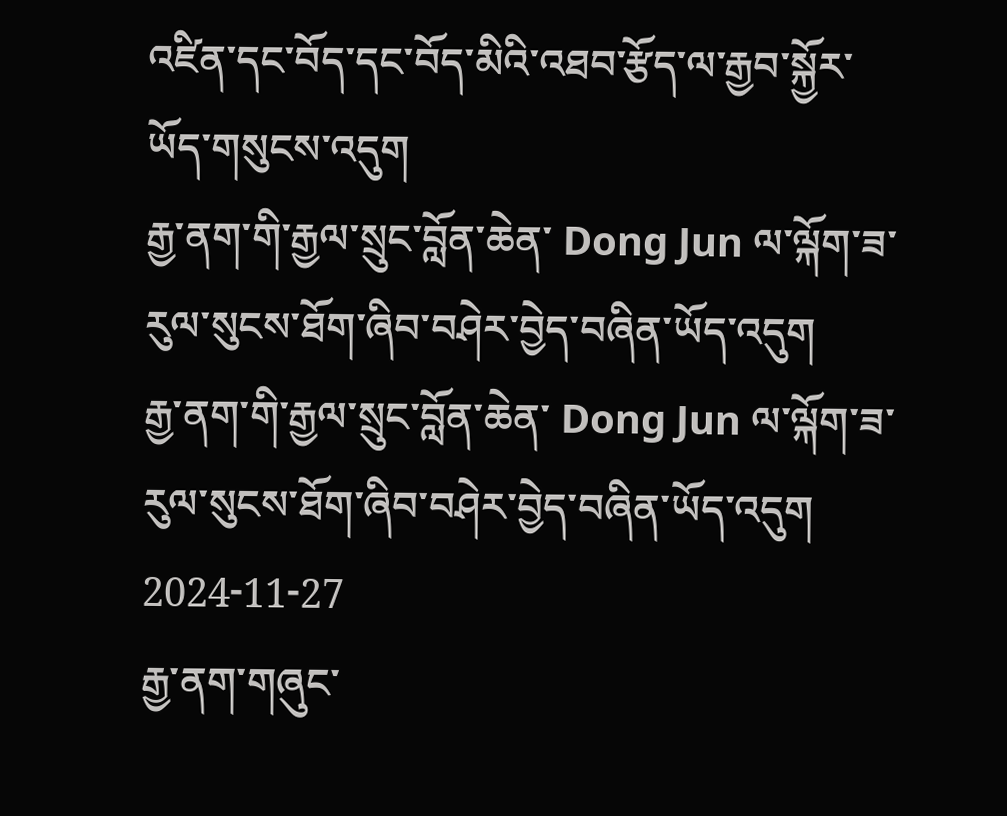འཛིན་དང་བོད་དང་བོད་མིའི་འཐབ་རྩོད་ལ་རྒྱབ་སྐྱོར་ཡོད་གསུངས་འདུག
རྒྱ་ནག་གི་རྒྱལ་སྲུང་བློན་ཆེན་ Dong Jun ལ་ལྐོག་ཟ་རུལ་སུངས་ཐོག་ཞིབ་བཤེར་བྱེད་བཞིན་ཡོད་འདུག
རྒྱ་ནག་གི་རྒྱལ་སྲུང་བློན་ཆེན་ Dong Jun ལ་ལྐོག་ཟ་རུལ་སུངས་ཐོག་ཞིབ་བཤེར་བྱེད་བཞིན་ཡོད་འདུག 2024-11-27
རྒྱ་ནག་གཞུང་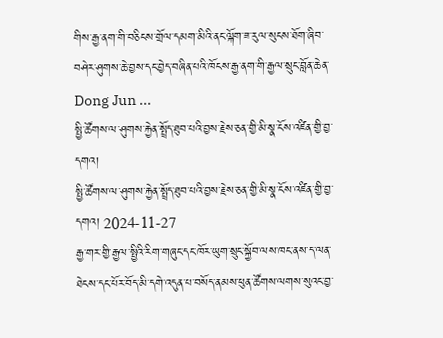གིས་རྒྱ་ནག་གི་བཅིངས་གྲོལ་དམག་མིའི་ནང་ལྐོག་ཟ་རུལ་སུངས་ཐོག་ཞིབ་བཤེར་ཤུགས་ཆེ་བྱས་དང་བྱེད་བཞིན་པའི་ཁོངས་རྒྱ་ནག་གི་རྒྱལ་སྲུང་བློན་ཆེན་ Dong Jun ...
སྤྱི་ཚོགས་ལ་ཤུགས་རྐྱེན་སྤྲོད་ཐུབ་པའི་བྱས་རྗེས་ཅན་གྱི་མི་སྣ་ངོས་འཛིན་གྱི་བྱ་དགའ།
སྤྱི་ཚོགས་ལ་ཤུགས་རྐྱེན་སྤྲོད་ཐུབ་པའི་བྱས་རྗེས་ཅན་གྱི་མི་སྣ་ངོས་འཛིན་གྱི་བྱ་དགའ། 2024-11-27
རྒྱ་གར་གྱི་རྒྱལ་སྤྱིའི་རིག་གཞུང་དང་ཁོར་ཡུག་སྲུང་སྐྱོབ་ལས་ཁང་ནས་ད་ལན་ཐེངས་དང་པོར་བོད་མི་དགེ་འདུན་པ་བསོད་ནམས་ཕུན་ཚོགས་ལགས་སུའང་བྱ་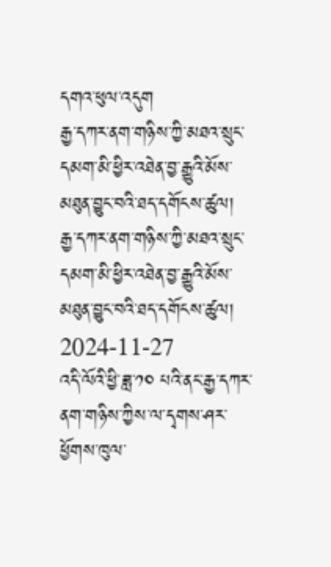དགའ་ཕུལ་འདུག
རྒྱ་དཀར་ནག་གཉིས་ཀྱི་མཐའ་སྲུང་དམག་མི་ཕྱིར་འཐེན་བྱ་རྒྱུའི་མོས་མཐུན་བྱུང་བའི་ཐད་དགོངས་ཚུལ།
རྒྱ་དཀར་ནག་གཉིས་ཀྱི་མཐའ་སྲུང་དམག་མི་ཕྱིར་འཐེན་བྱ་རྒྱུའི་མོས་མཐུན་བྱུང་བའི་ཐད་དགོངས་ཚུལ། 2024-11-27
འདི་ལོའི་ཕྱི་ཟླ་༡༠ པའི་ནང་རྒྱ་དཀར་ནག་གཉིས་ཀྱིས་ལ་དྭགས་ཤར་ཕྱོགས་ཁུལ་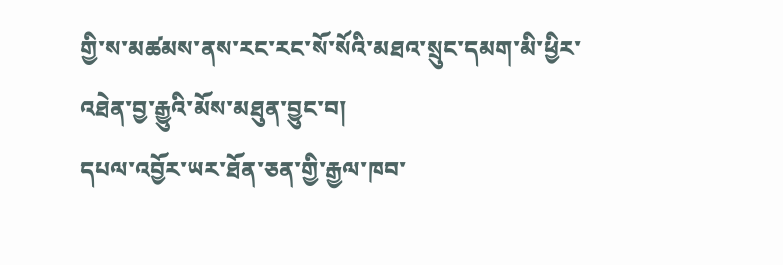གྱི་ས་མཚམས་ནས་རང་རང་སོ་སོའི་མཐའ་སྲུང་དམག་མི་ཕྱིར་འཐེན་བྱ་རྒྱུའི་མོས་མཐུན་བྱུང་བ།
དཔལ་འབྱོར་ཡར་ཐོན་ཅན་གྱི་རྒྱལ་ཁབ་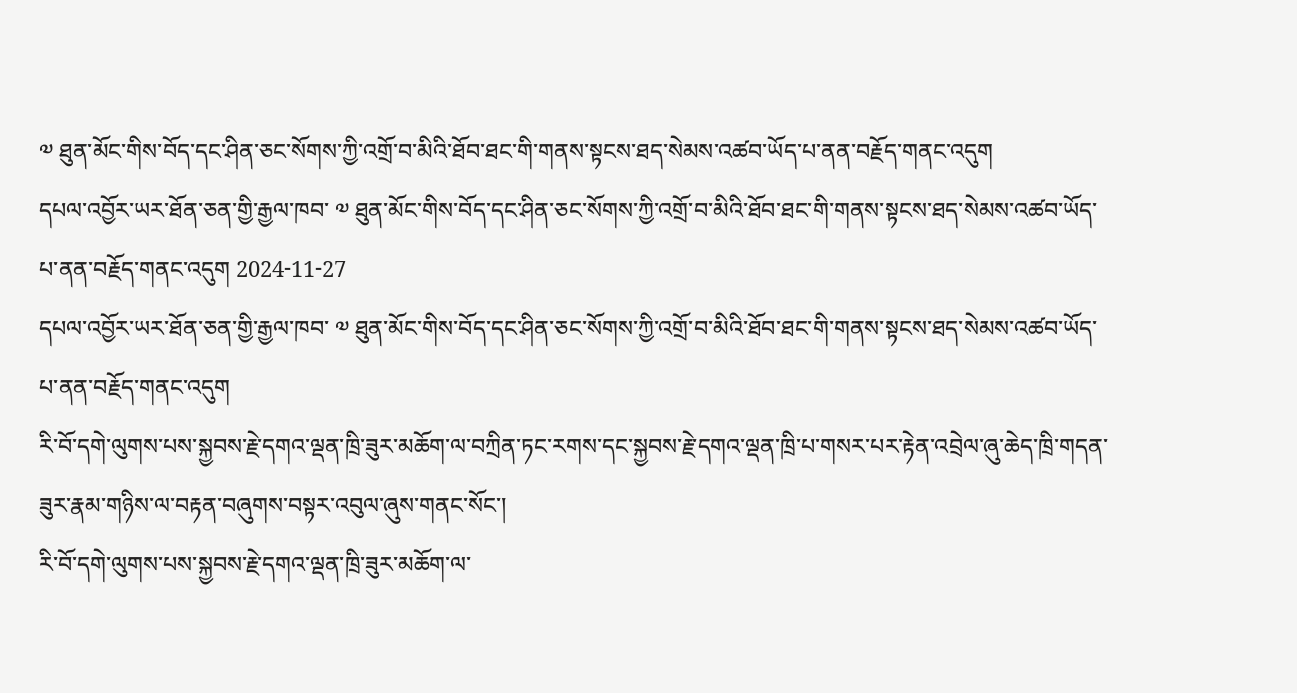༧ ཐུན་མོང་གིས་བོད་དང་ཤིན་ཅང་སོགས་ཀྱི་འགྲོ་བ་མིའི་ཐོབ་ཐང་གི་གནས་སྟངས་ཐད་སེམས་འཚབ་ཡོད་པ་ནན་བརྗོད་གནང་འདུག
དཔལ་འབྱོར་ཡར་ཐོན་ཅན་གྱི་རྒྱལ་ཁབ་ ༧ ཐུན་མོང་གིས་བོད་དང་ཤིན་ཅང་སོགས་ཀྱི་འགྲོ་བ་མིའི་ཐོབ་ཐང་གི་གནས་སྟངས་ཐད་སེམས་འཚབ་ཡོད་པ་ནན་བརྗོད་གནང་འདུག 2024-11-27
དཔལ་འབྱོར་ཡར་ཐོན་ཅན་གྱི་རྒྱལ་ཁབ་ ༧ ཐུན་མོང་གིས་བོད་དང་ཤིན་ཅང་སོགས་ཀྱི་འགྲོ་བ་མིའི་ཐོབ་ཐང་གི་གནས་སྟངས་ཐད་སེམས་འཚབ་ཡོད་པ་ནན་བརྗོད་གནང་འདུག
རི་བོ་དགེ་ལུགས་པས་སྐྱབས་རྗེ་དགའ་ལྡན་ཁྲི་ཟུར་མཆོག་ལ་བཀྲིན་ཏང་རགས་དང་སྐྱབས་རྗེ་དགའ་ལྡན་ཁྲི་པ་གསར་པར་རྟེན་འབྲེལ་ཞུ་ཆེད་ཁྲི་གདན་ཟུར་རྣམ་གཉིས་ལ་བརྟན་བཞུགས་བསྟར་འབུལ་ཞུས་གནང་སོང་།
རི་བོ་དགེ་ལུགས་པས་སྐྱབས་རྗེ་དགའ་ལྡན་ཁྲི་ཟུར་མཆོག་ལ་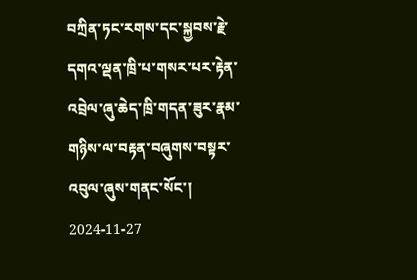བཀྲིན་ཏང་རགས་དང་སྐྱབས་རྗེ་དགའ་ལྡན་ཁྲི་པ་གསར་པར་རྟེན་འབྲེལ་ཞུ་ཆེད་ཁྲི་གདན་ཟུར་རྣམ་གཉིས་ལ་བརྟན་བཞུགས་བསྟར་འབུལ་ཞུས་གནང་སོང་། 2024-11-27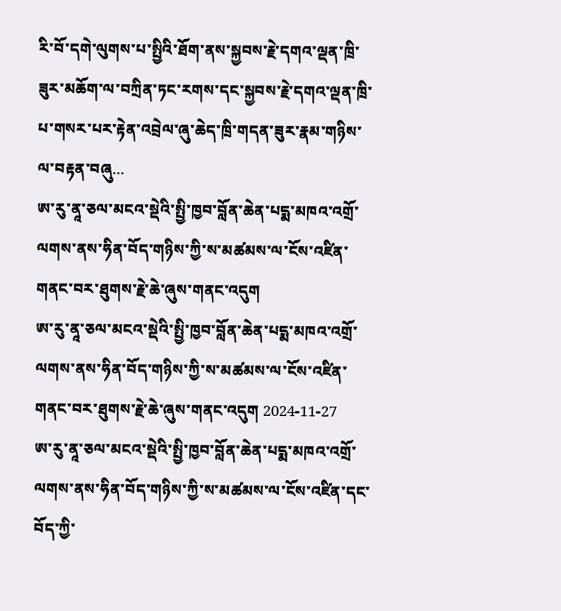རི་བོ་དགེ་ལུགས་པ་སྤྱིའི་ཐོག་ནས་སྐྱབས་རྗེ་དགའ་ལྡན་ཁྲི་ཟུར་མཆོག་ལ་བཀྲིན་ཏང་རགས་དང་སྐྱབས་རྗེ་དགའ་ལྡན་ཁྲི་པ་གསར་པར་རྟེན་འབྲེལ་ཞུ་ཆེད་ཁྲི་གདན་ཟུར་རྣམ་གཉིས་ལ་བརྟན་བཞུ...
ཨ་རུ་ནཱ་ཅལ་མངའ་སྡེའི་སྤྱི་ཁྱབ་བློན་ཆེན་པདྨ་མཁའ་འགྲོ་ལགས་ནས་ཧིན་བོད་གཉིས་ཀྱི་ས་མཚམས་ལ་ངོས་འཛིན་གནང་བར་ཐུགས་རྗེ་ཆེ་ཞུས་གནང་འདུག
ཨ་རུ་ནཱ་ཅལ་མངའ་སྡེའི་སྤྱི་ཁྱབ་བློན་ཆེན་པདྨ་མཁའ་འགྲོ་ལགས་ནས་ཧིན་བོད་གཉིས་ཀྱི་ས་མཚམས་ལ་ངོས་འཛིན་གནང་བར་ཐུགས་རྗེ་ཆེ་ཞུས་གནང་འདུག 2024-11-27
ཨ་རུ་ནཱ་ཅལ་མངའ་སྡེའི་སྤྱི་ཁྱབ་བློན་ཆེན་པདྨ་མཁའ་འགྲོ་ལགས་ནས་ཧིན་བོད་གཉིས་ཀྱི་ས་མཚམས་ལ་ངོས་འཛིན་དང་བོད་ཀྱི་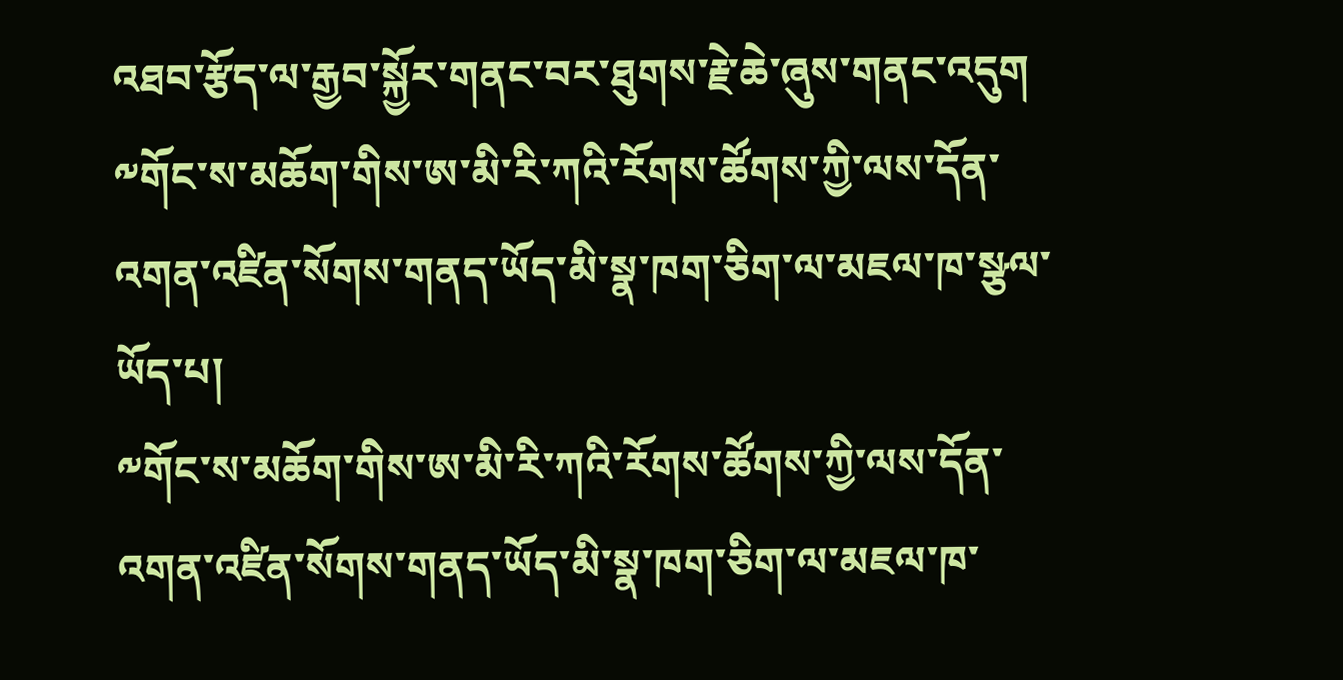འཐབ་རྩོད་ལ་རྒྱབ་སྐྱོར་གནང་བར་ཐུགས་རྗེ་ཆེ་ཞུས་གནང་འདུག
༸གོང་ས་མཆོག་གིས་ཨ་མི་རི་ཀའི་རོགས་ཚོགས་ཀྱི་ལས་དོན་འགན་འཛིན་སོགས་གནད་ཡོད་མི་སྣ་ཁག་ཅིག་ལ་མཇལ་ཁ་སྩལ་ཡོད་པ།
༸གོང་ས་མཆོག་གིས་ཨ་མི་རི་ཀའི་རོགས་ཚོགས་ཀྱི་ལས་དོན་འགན་འཛིན་སོགས་གནད་ཡོད་མི་སྣ་ཁག་ཅིག་ལ་མཇལ་ཁ་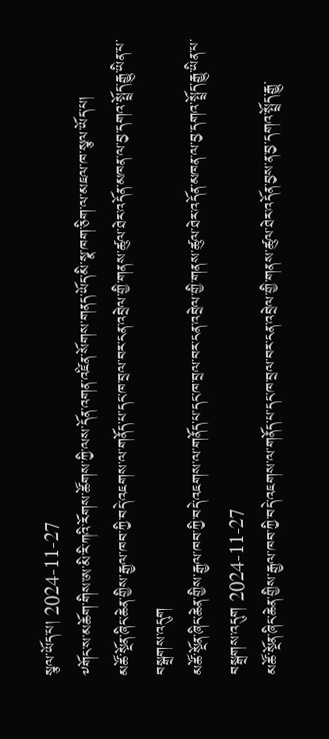སྩལ་ཡོད་པ། 2024-11-27
༸གོང་ས་མཆོག་གིས་ཨ་མི་རི་ཀའི་རོགས་ཚོགས་ཀྱི་ལས་དོན་འགན་འཛིན་སོགས་གནད་ཡོད་མི་སྣ་ཁག་ཅིག་ལ་མཇལ་ཁ་སྩལ་ཡོད་པ།
མཚོ་སྔོན་ཞིང་ཆེན་གྱིས་རྒྱལ་ཁབ་ཀྱི་བདེ་འཇགས་ལ་གནོད་པ་དང་ཁ་བྲལ་བར་ངན་འབྲེལ་གྱི་གནས་ཚུལ་ཐེར་འདོན་མཁན་ལ་བྱ་དགའ་སྤྲོད་རྒྱུ་ཡིན་པ་བསྒྲགས་འདུག
མཚོ་སྔོན་ཞིང་ཆེན་གྱིས་རྒྱལ་ཁབ་ཀྱི་བདེ་འཇགས་ལ་གནོད་པ་དང་ཁ་བྲལ་བར་ངན་འབྲེལ་གྱི་གནས་ཚུལ་ཐེར་འདོན་མཁན་ལ་བྱ་དགའ་སྤྲོད་རྒྱུ་ཡིན་པ་བསྒྲགས་འདུག 2024-11-27
མཚོ་སྔོན་ཞིང་ཆེན་གྱིས་རྒྱལ་ཁབ་ཀྱི་བདེ་འཇགས་ལ་གནོད་པ་དང་ཁ་བྲལ་བར་ངན་འབྲེལ་གྱི་གནས་ཚུལ་ཐེར་འདོན་བྱས་ན་བྱ་དགའ་སྤྲོད་རྒྱུ་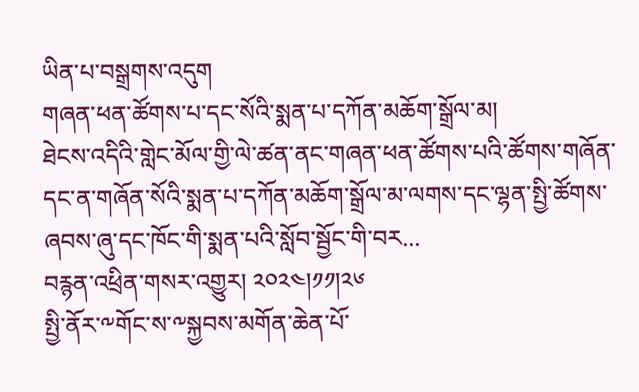ཡིན་པ་བསྒྲགས་འདུག
གཞན་ཕན་ཚོགས་པ་དང་སོའི་སྨན་པ་དཀོན་མཆོག་སྒྲོལ་མ།
ཐེངས་འདིའི་གླེང་མོལ་གྱི་ལེ་ཚན་ནང་གཞན་ཕན་ཚོགས་པའི་ཚོགས་གཞོན་དང་ན་གཞོན་སོའི་སྨན་པ་དཀོན་མཆོག་སྒྲོལ་མ་ལགས་དང་ལྷན་སྤྱི་ཚོགས་ཞབས་ཞུ་དང་ཁོང་གི་སྨན་པའི་སློབ་སྦྱོང་གི་བར...
བརྙན་འཕྲིན་གསར་འགྱུར། ༢༠༢༤།༡༡།༢༦
སྤྱི་ནོར་༸གོང་ས་༸སྐྱབས་མགོན་ཆེན་པོ་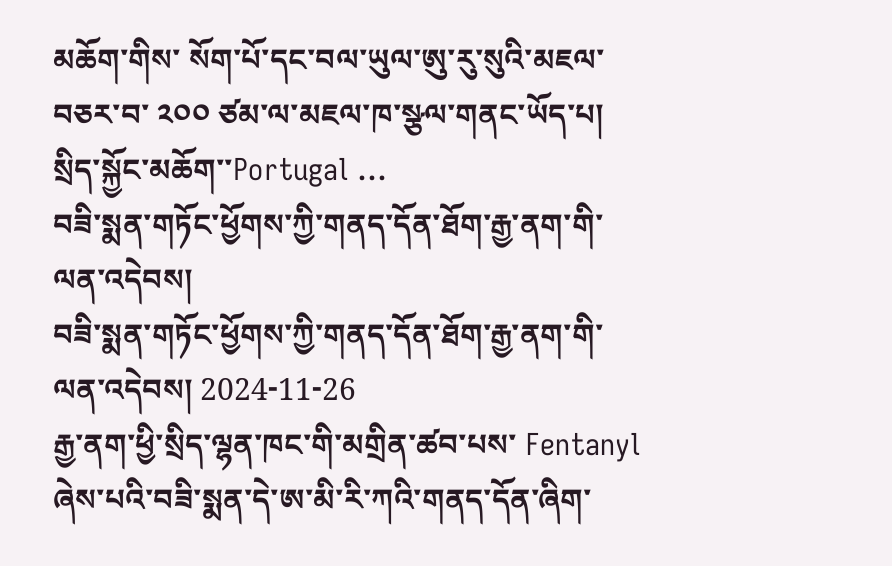མཆོག་གིས་ སོག་པོ་དང་བལ་ཡུལ་ཨུ་རུ་སུའི་མཇལ་བཅར་བ་ ༢༠༠ ཙམ་ལ་མཇལ་ཁ་སྩལ་གནང་ཡོད་པ། སྲིད་སྐྱོང་མཆོག་་Portugal ...
བཟི་སྨན་གཏོང་ཕྱོགས་ཀྱི་གནད་དོན་ཐོག་རྒྱ་ནག་གི་ལན་འདེབས།
བཟི་སྨན་གཏོང་ཕྱོགས་ཀྱི་གནད་དོན་ཐོག་རྒྱ་ནག་གི་ལན་འདེབས། 2024-11-26
རྒྱ་ནག་ཕྱི་སྲིད་ལྷན་ཁང་གི་མགྲིན་ཚབ་པས་ Fentanyl ཞེས་པའི་བཟི་སྨན་དེ་ཨ་མི་རི་ཀའི་གནད་དོན་ཞིག་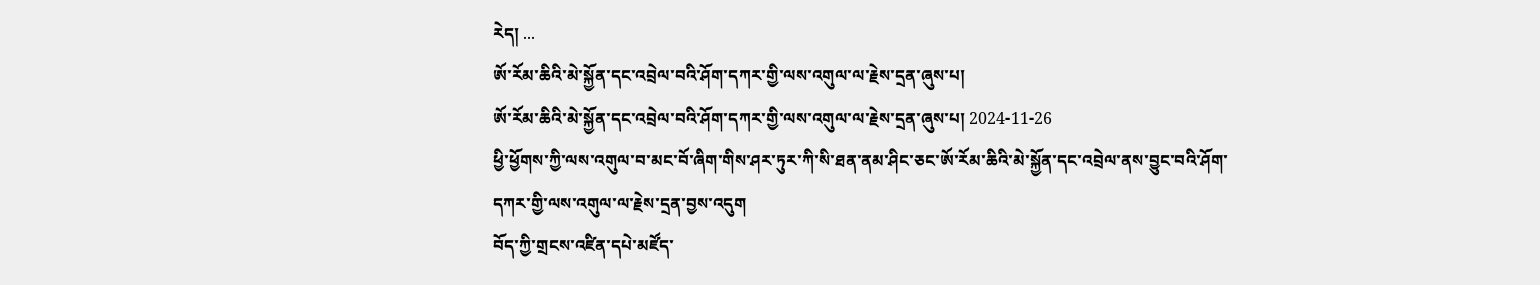རེད། ...
ཨོ་རོམ་ཆིའི་མེ་སྐྱོན་དང་འབྲེལ་བའི་ཤོག་དཀར་གྱི་ལས་འགུལ་ལ་རྗེས་དྲན་ཞུས་པ།
ཨོ་རོམ་ཆིའི་མེ་སྐྱོན་དང་འབྲེལ་བའི་ཤོག་དཀར་གྱི་ལས་འགུལ་ལ་རྗེས་དྲན་ཞུས་པ། 2024-11-26
ཕྱི་ཕྱོགས་ཀྱི་ལས་འགུལ་བ་མང་བོ་ཞིག་གིས་ཤར་ཏུར་ཀི་སི་ཐན་ནམ་ཤིང་ཅང་ཨོ་རོམ་ཆིའི་མེ་སྐྱོན་དང་འབྲེལ་ནས་བྱུང་བའི་ཤོག་དཀར་གྱི་ལས་འགུལ་ལ་རྗེས་དྲན་བྱས་འདུག
བོད་ཀྱི་གྲངས་འཛིན་དཔེ་མཛོད་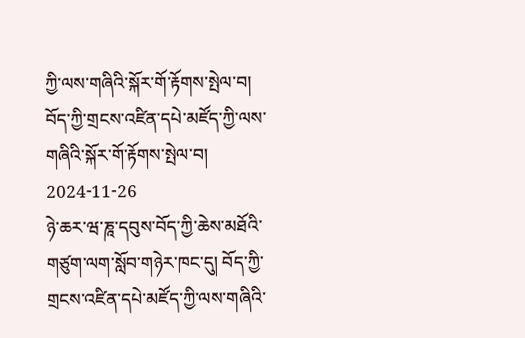ཀྱི་ལས་གཞིའི་སྐོར་གོ་རྟོགས་སྤེལ་བ།
བོད་ཀྱི་གྲངས་འཛིན་དཔེ་མཛོད་ཀྱི་ལས་གཞིའི་སྐོར་གོ་རྟོགས་སྤེལ་བ། 2024-11-26
ཉེ་ཆར་ཝ་ཎཱ་དབུས་བོད་ཀྱི་ཆེས་མཐོའི་གཙུག་ལག་སློབ་གཉེར་ཁང་དུ། བོད་ཀྱི་གྲངས་འཛིན་དཔེ་མཛོད་ཀྱི་ལས་གཞིའི་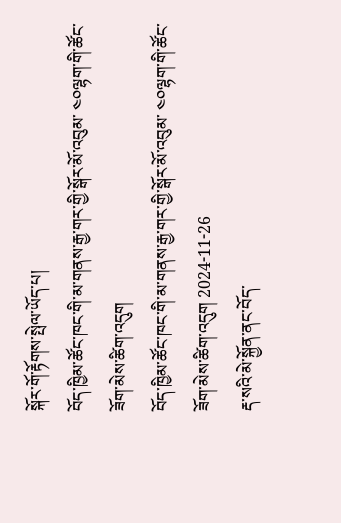སྐོར་གོ་རྟོགས་སྤེལ་ཡོད་པ།
བོད་ཁྱིམ་ཚོང་ཁང་གི་མ་གནས་རྒྱ་གར་གྱི་སྒོར་མོ་འབུམ་ ༤༠ལྷག་གི་ཚོང་ཟོག་མེས་ཚིག་འདུག
བོད་ཁྱིམ་ཚོང་ཁང་གི་མ་གནས་རྒྱ་གར་གྱི་སྒོར་མོ་འབུམ་ ༤༠ལྷག་གི་ཚོང་ཟོག་མེས་ཚིག་འདུག 2024-11-26
རྡ་སའི་མེ་སྐྱོན་ནང་བོད་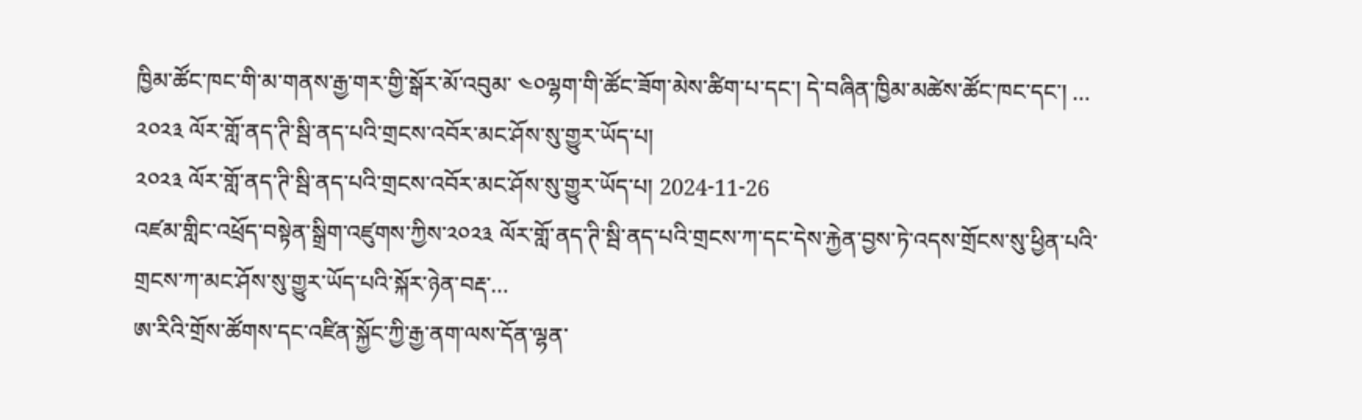ཁྱིམ་ཚོང་ཁང་གི་མ་གནས་རྒྱ་གར་གྱི་སྒོར་མོ་འབུམ་ ༤༠ལྷག་གི་ཚོང་ཟོག་མེས་ཚིག་པ་དང་། དེ་བཞིན་ཁྱིམ་མཚེས་ཚོང་ཁང་དང་། ...
༢༠༢༣ ལོར་གློ་ནད་ཊི་སྦི་ནད་པའི་གྲངས་འབོར་མང་ཤོས་སུ་གྱུར་ཡོད་པ།
༢༠༢༣ ལོར་གློ་ནད་ཊི་སྦི་ནད་པའི་གྲངས་འབོར་མང་ཤོས་སུ་གྱུར་ཡོད་པ། 2024-11-26
འཛམ་གླིང་འཕྲོད་བསྟེན་སྒྲིག་འཛུགས་ཀྱིས་༢༠༢༣ ལོར་གློ་ནད་ཊི་སྦི་ནད་པའི་གྲངས་ཀ་དང་དེས་རྐྱེན་བྱས་ཏེ་འདས་གྲོངས་སུ་ཕྱིན་པའི་གྲངས་ཀ་མང་ཤོས་སུ་གྱུར་ཡོད་པའི་སྐོར་ཉེན་བརྡ་...
ཨ་རིའི་གྲོས་ཚོགས་དང་འཛིན་སྐྱོང་ཀྱི་རྒྱ་ནག་ལས་དོན་ལྷན་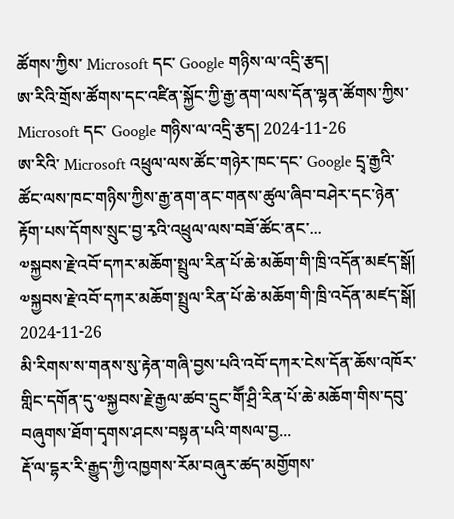ཚོགས་ཀྱིས་ Microsoft དང་ Google གཉིས་ལ་འདྲི་རྩད།
ཨ་རིའི་གྲོས་ཚོགས་དང་འཛིན་སྐྱོང་ཀྱི་རྒྱ་ནག་ལས་དོན་ལྷན་ཚོགས་ཀྱིས་ Microsoft དང་ Google གཉིས་ལ་འདྲི་རྩད། 2024-11-26
ཨ་རིའི་ Microsoft འཕྲུལ་ལས་ཚོང་གཉེར་ཁང་དང་ Google དྲྭ་རྒྱའི་ཚོང་ལས་ཁང་གཉིས་ཀྱིས་རྒྱ་ནག་ནང་གནས་ཚུལ་ཞིབ་བཤེར་དང་ཉེན་རྟོག་པས་དོགས་སྲུང་བྱ་རྭའི་འཕྲུལ་ལས་བཟོ་ཚོང་ནང་...
༧སྐྱབས་རྗེ་འབོ་དཀར་མཆོག་སྤྲུལ་རིན་པོ་ཆེ་མཆོག་གི་ཁྲི་འདོན་མཛད་སྒོ།
༧སྐྱབས་རྗེ་འབོ་དཀར་མཆོག་སྤྲུལ་རིན་པོ་ཆེ་མཆོག་གི་ཁྲི་འདོན་མཛད་སྒོ། 2024-11-26
མི་རིགས་ས་གནས་སུ་རྟེན་གཞི་བྱས་པའི་འབོ་དཀར་ངེས་དོན་ཆོས་འཁོར་གླིང་དགོན་དུ་༧སྐྱབས་རྗེ་རྒྱལ་ཚབ་དྲུང་གཽ་ཤྲི་རིན་པོ་ཆེ་མཆོག་གིས་དབུ་བཞུགས་ཐོག་དྭགས་ཤངས་བསྟན་པའི་གསལ་བྱ...
རྡོ་ལ་དྷར་རི་རྒྱུད་ཀྱི་འཁྱགས་རོམ་བཞུར་ཚད་མགྱོགས་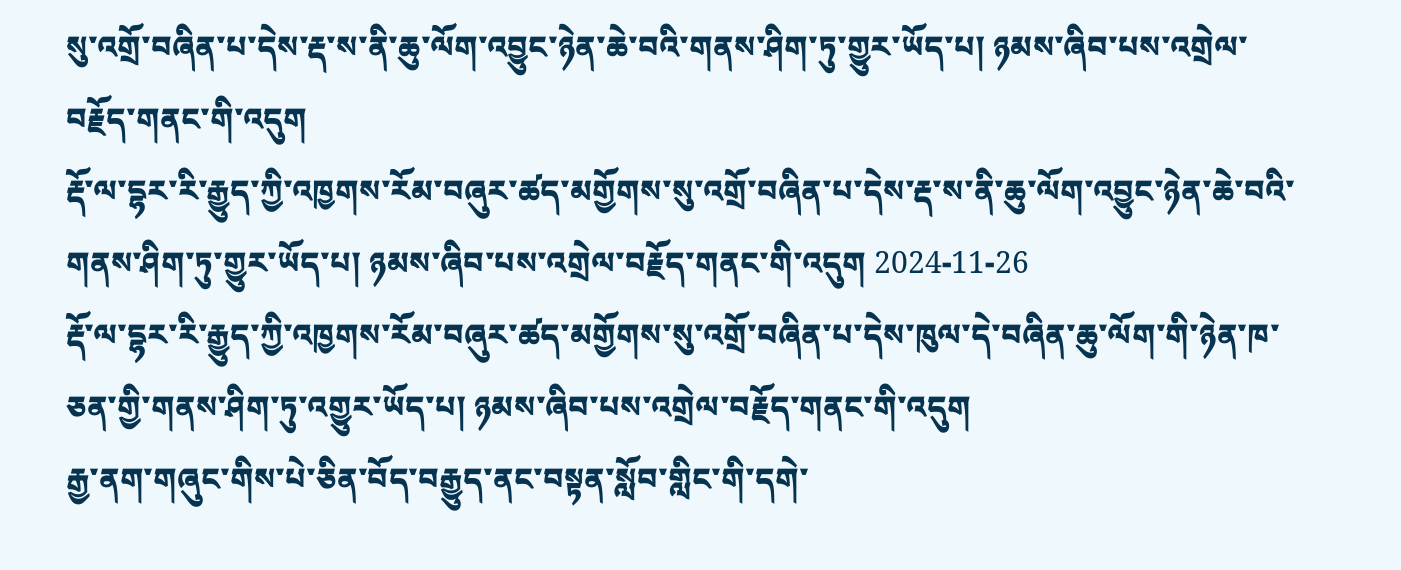སུ་འགྲོ་བཞིན་པ་དེས་རྡ་ས་ནི་ཆུ་ལོག་འབྱུང་ཉེན་ཆེ་བའི་གནས་ཤིག་ཏུ་གྱུར་ཡོད་པ། ཉམས་ཞིབ་པས་འགྲེལ་བརྗོད་གནང་གི་འདུག
རྡོ་ལ་དྷར་རི་རྒྱུད་ཀྱི་འཁྱགས་རོམ་བཞུར་ཚད་མགྱོགས་སུ་འགྲོ་བཞིན་པ་དེས་རྡ་ས་ནི་ཆུ་ལོག་འབྱུང་ཉེན་ཆེ་བའི་གནས་ཤིག་ཏུ་གྱུར་ཡོད་པ། ཉམས་ཞིབ་པས་འགྲེལ་བརྗོད་གནང་གི་འདུག 2024-11-26
རྡོ་ལ་དྷར་རི་རྒྱུད་ཀྱི་འཁྱགས་རོམ་བཞུར་ཚད་མགྱོགས་སུ་འགྲོ་བཞིན་པ་དེས་ཁུལ་དེ་བཞིན་ཆུ་ལོག་གི་ཉེན་ཁ་ཅན་གྱི་གནས་ཤིག་ཏུ་འགྱུར་ཡོད་པ། ཉམས་ཞིབ་པས་འགྲེལ་བརྗོད་གནང་གི་འདུག
རྒྱ་ནག་གཞུང་གིས་པེ་ཅིན་བོད་བརྒྱུད་ནང་བསྟན་སློབ་གླིང་གི་དགེ་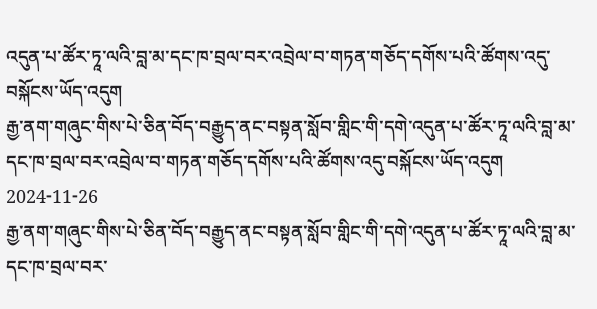འདུན་པ་ཚོར་ཏཱ་ལའི་བླ་མ་དང་ཁ་བྲལ་བར་འབྲེལ་བ་གཏན་གཅོད་དགོས་པའི་ཚོགས་འདུ་བསྐོངས་ཡོད་འདུག
རྒྱ་ནག་གཞུང་གིས་པེ་ཅིན་བོད་བརྒྱུད་ནང་བསྟན་སློབ་གླིང་གི་དགེ་འདུན་པ་ཚོར་ཏཱ་ལའི་བླ་མ་དང་ཁ་བྲལ་བར་འབྲེལ་བ་གཏན་གཅོད་དགོས་པའི་ཚོགས་འདུ་བསྐོངས་ཡོད་འདུག 2024-11-26
རྒྱ་ནག་གཞུང་གིས་པེ་ཅིན་བོད་བརྒྱུད་ནང་བསྟན་སློབ་གླིང་གི་དགེ་འདུན་པ་ཚོར་ཏཱ་ལའི་བླ་མ་དང་ཁ་བྲལ་བར་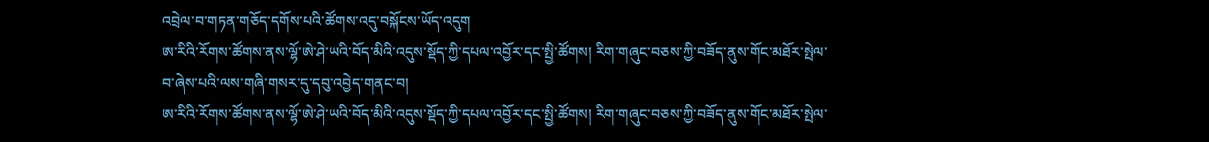འབྲེལ་བ་གཏན་གཅོད་དགོས་པའི་ཚོགས་འདུ་བསྐོངས་ཡོད་འདུག
ཨ་རིའི་རོགས་ཚོགས་ནས་ལྷོ་ཨེ་ཤེ་ཡའི་བོད་མིའི་འདུས་སྡོད་ཀྱི་དཔལ་འབྱོར་དང་སྤྱི་ཚོགས། རིག་གཞུང་བཅས་ཀྱི་བཟོད་ནུས་གོང་མཐོར་སྤེལ་བ་ཞེས་པའི་ལས་གཞི་གསར་དུ་དབུ་འབྱེད་གནང་བ།
ཨ་རིའི་རོགས་ཚོགས་ནས་ལྷོ་ཨེ་ཤེ་ཡའི་བོད་མིའི་འདུས་སྡོད་ཀྱི་དཔལ་འབྱོར་དང་སྤྱི་ཚོགས། རིག་གཞུང་བཅས་ཀྱི་བཟོད་ནུས་གོང་མཐོར་སྤེལ་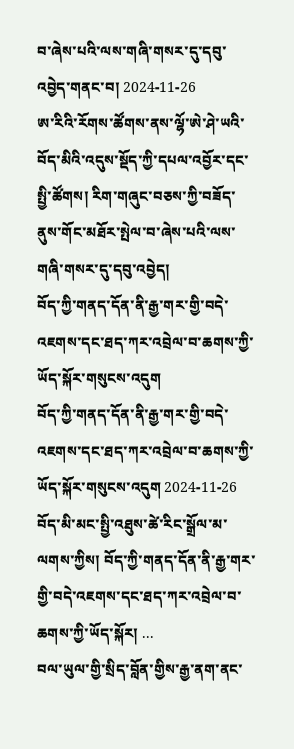བ་ཞེས་པའི་ལས་གཞི་གསར་དུ་དབུ་འབྱེད་གནང་བ། 2024-11-26
ཨ་རིའི་རོགས་ཚོགས་ནས་ལྷོ་ཨེ་ཤེ་ཡའི་བོད་མིའི་འདུས་སྡོད་ཀྱི་དཔལ་འབྱོར་དང་སྤྱི་ཚོགས། རིག་གཞུང་བཅས་ཀྱི་བཟོད་ནུས་གོང་མཐོར་སྤེལ་བ་ཞེས་པའི་ལས་གཞི་གསར་དུ་དབུ་འབྱེད།
བོད་ཀྱི་གནད་དོན་ནི་རྒྱ་གར་གྱི་བདེ་འཇགས་དང་ཐད་ཀར་འབྲེལ་བ་ཆགས་ཀྱི་ཡོད་སྐོར་གསུངས་འདུག
བོད་ཀྱི་གནད་དོན་ནི་རྒྱ་གར་གྱི་བདེ་འཇགས་དང་ཐད་ཀར་འབྲེལ་བ་ཆགས་ཀྱི་ཡོད་སྐོར་གསུངས་འདུག 2024-11-26
བོད་མི་མང་སྤྱི་འཐུས་ཚེ་རིང་སྒྲོལ་མ་ལགས་ཀྱིས། བོད་ཀྱི་གནད་དོན་ནི་རྒྱ་གར་གྱི་བདེ་འཇགས་དང་ཐད་ཀར་འབྲེལ་བ་ཆགས་ཀྱི་ཡོད་སྐོར། ...
བལ་ཡུལ་གྱི་སྲིད་བློན་གྱིས་རྒྱ་ནག་ནང་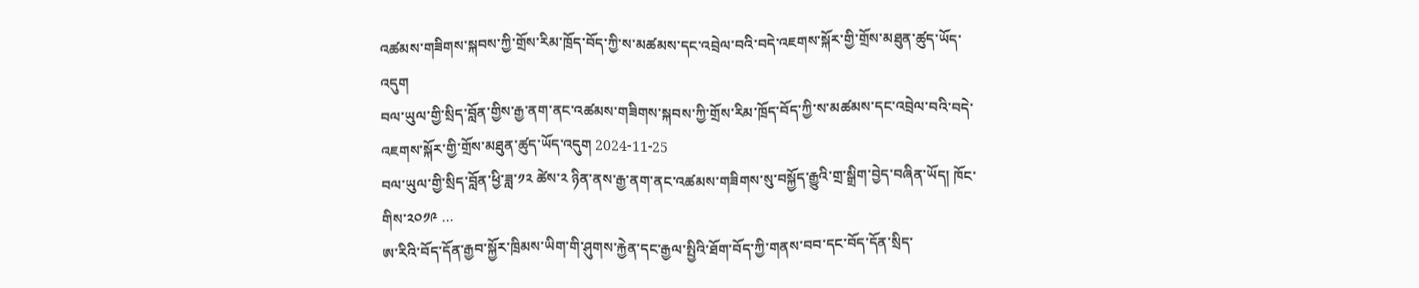འཚམས་གཟིགས་སྐབས་ཀྱི་གྲོས་རིམ་ཁྲོད་བོད་ཀྱི་ས་མཚམས་དང་འབྲེལ་བའི་བདེ་འཇགས་སྐོར་གྱི་གྲོས་མཐུན་ཚུད་ཡོད་འདུག
བལ་ཡུལ་གྱི་སྲིད་བློན་གྱིས་རྒྱ་ནག་ནང་འཚམས་གཟིགས་སྐབས་ཀྱི་གྲོས་རིམ་ཁྲོད་བོད་ཀྱི་ས་མཚམས་དང་འབྲེལ་བའི་བདེ་འཇགས་སྐོར་གྱི་གྲོས་མཐུན་ཚུད་ཡོད་འདུག 2024-11-25
བལ་ཡུལ་གྱི་སྲིད་བློན་ཕྱི་ཟླ་༡༢ ཚེས་༢ ཉིན་ནས་རྒྱ་ནག་ནང་འཚམས་གཟིགས་སུ་བསྐྱོད་རྒྱུའི་གྲ་སྒྲིག་བྱེད་བཞིན་ཡོད། ཁོང་གིས་༢༠༡༩ ...
ཨ་རིའི་བོད་དོན་རྒྱབ་སྐྱོར་ཁྲིམས་ཡིག་གི་ཤུགས་རྐྱེན་དང་རྒྱལ་སྤྱིའི་ཐོག་བོད་ཀྱི་གནས་བབ་དང་བོད་དོན་སྲིད་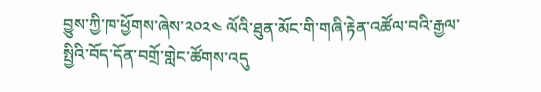བྱུས་ཀྱི་ཁ་ཕྱོགས་ཞེས་༢༠༢༤ ལོའི་ཐུན་མོང་གི་གཞི་རྟེན་འཚོལ་བའི་རྒྱལ་སྤྱིའི་བོད་དོན་བགྲོ་གླེང་ཚོགས་འདུ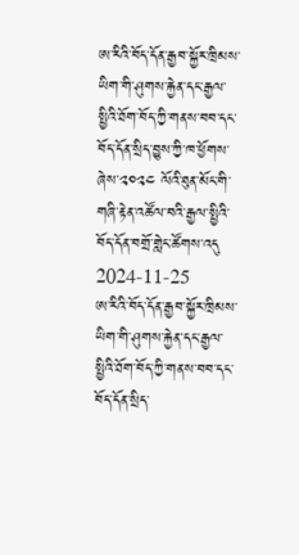ཨ་རིའི་བོད་དོན་རྒྱབ་སྐྱོར་ཁྲིམས་ཡིག་གི་ཤུགས་རྐྱེན་དང་རྒྱལ་སྤྱིའི་ཐོག་བོད་ཀྱི་གནས་བབ་དང་བོད་དོན་སྲིད་བྱུས་ཀྱི་ཁ་ཕྱོགས་ཞེས་༢༠༢༤ ལོའི་ཐུན་མོང་གི་གཞི་རྟེན་འཚོལ་བའི་རྒྱལ་སྤྱིའི་བོད་དོན་བགྲོ་གླེང་ཚོགས་འདུ 2024-11-25
ཨ་རིའི་བོད་དོན་རྒྱབ་སྐྱོར་ཁྲིམས་ཡིག་གི་ཤུགས་རྐྱེན་དང་རྒྱལ་སྤྱིའི་ཐོག་བོད་ཀྱི་གནས་བབ་དང་བོད་དོན་སྲིད་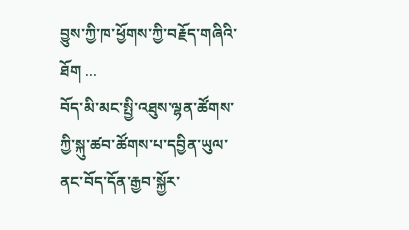བྱུས་ཀྱི་ཁ་ཕྱོགས་ཀྱི་བརྗོད་གཞིའི་ཐོག ...
བོད་མི་མང་སྤྱི་འཐུས་ལྷན་ཚོགས་ཀྱི་སྐུ་ཚབ་ཚོགས་པ་དབྱིན་ཡུལ་ནང་བོད་དོན་རྒྱབ་སྐྱོར་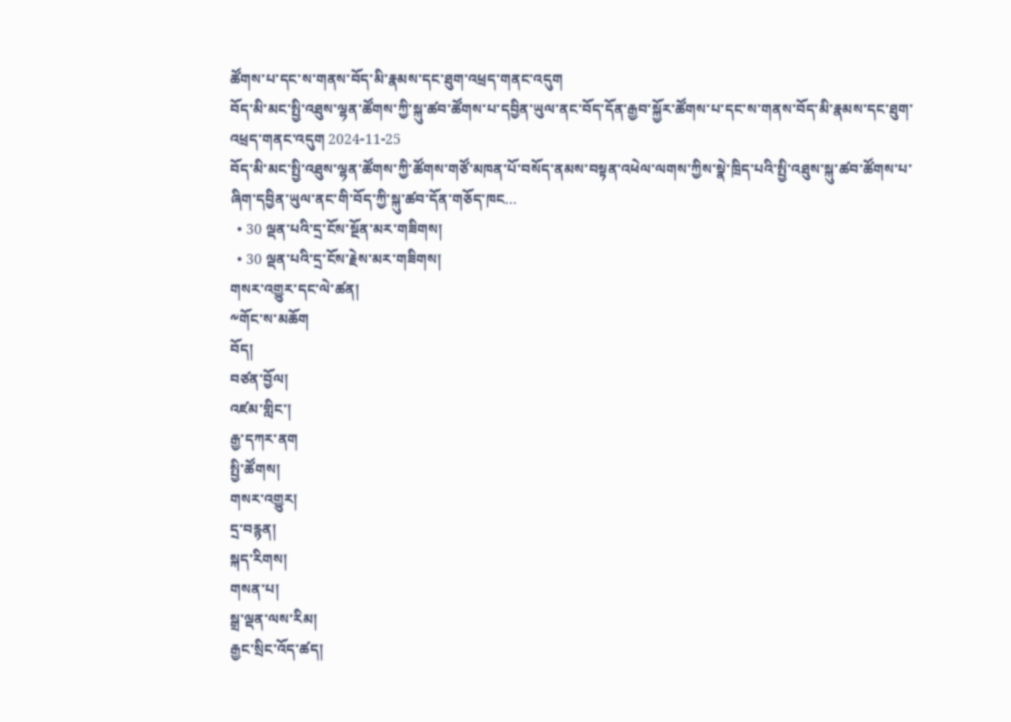ཚོགས་པ་དང་ས་གནས་བོད་མི་རྣམས་དང་ཐུག་འཕྲད་གནང་འདུག
བོད་མི་མང་སྤྱི་འཐུས་ལྷན་ཚོགས་ཀྱི་སྐུ་ཚབ་ཚོགས་པ་དབྱིན་ཡུལ་ནང་བོད་དོན་རྒྱབ་སྐྱོར་ཚོགས་པ་དང་ས་གནས་བོད་མི་རྣམས་དང་ཐུག་འཕྲད་གནང་འདུག 2024-11-25
བོད་མི་མང་སྤྱི་འཐུས་ལྷན་ཚོགས་ཀྱི་ཚོགས་གཙོ་མཁན་པོ་བསོད་ནམས་བསྟན་འཕེལ་ལགས་ཀྱིས་སྣེ་ཁྲིད་པའི་སྤྱི་འཐུས་སྐུ་ཚབ་ཚོགས་པ་ཞིག་དབྱིན་ཡུལ་ནང་གི་བོད་ཀྱི་སྐུ་ཚབ་དོན་གཅོད་ཁང...
  • 30 ལྡན་པའི་དྲ་ངོས་སྔོན་མར་གཟིགས།
  • 30 ལྡན་པའི་དྲ་ངོས་རྗེས་མར་གཟིགས།
གསར་འགྱུར་དང་ལེ་ཚན།
༸གོང་ས་མཆོག
བོད།
བཙན་བྱོལ།
འཛམ་གླིང་།
རྒྱ་དཀར་ནག
སྤྱི་ཚོགས།
གསར་འགྱུར།
དྲ་བརྙན།
སྐད་རིགས།
གསན་པ།
སྒྲ་ལྡན་ལས་རིམ།
རྒྱང་སྲིང་འོད་ཚད།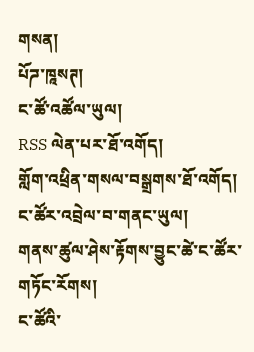གསན།
པོཌ་ཁཱསཊ།
ང་ཚོ་འཚོལ་ཡུལ།
RSS ལེན་པར་ཐོ་འགོད།
གློག་འཕྲིན་གསལ་བསྒྲགས་ཐོ་འགོད།
ང་ཚོར་འབྲེལ་བ་གནང་ཡུལ།
གནས་ཚུལ་ཤེས་རྟོགས་བྱུང་ཚེ་ང་ཚོར་གཏོང་རོགས།
ང་ཚོའི་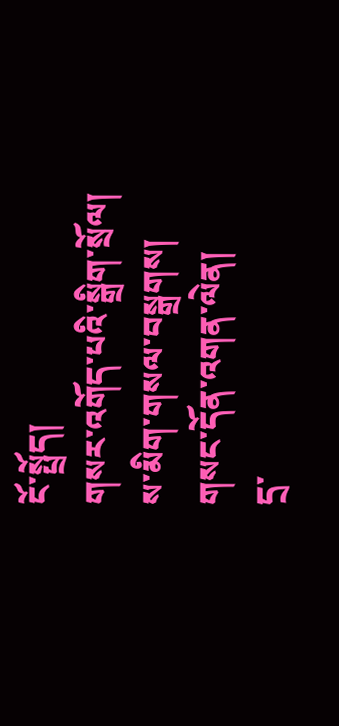ངོ་སྤྲོད།
གསར་འགོད་པའི་སྒྲིག་སྲོལ།
ས་མིག་གསལ་བསྒྲགས།
གསང་དོན་འགན་ལེན།
དྲ་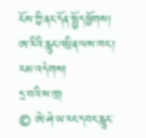ངོས་ཀྱི་ནང་དོན་སྤྱོད་ཕྱོགས།
ཨ་རིའི་རླུང་འཕྲིན་ལས་ཁང་།
རམ་འདེགས།
དྲ་བའི་ས་ཁྲ།
© ཨེ་ཤེ་ཡ་རང་དབང་རླུང་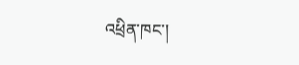འཕྲིན་ཁང་།